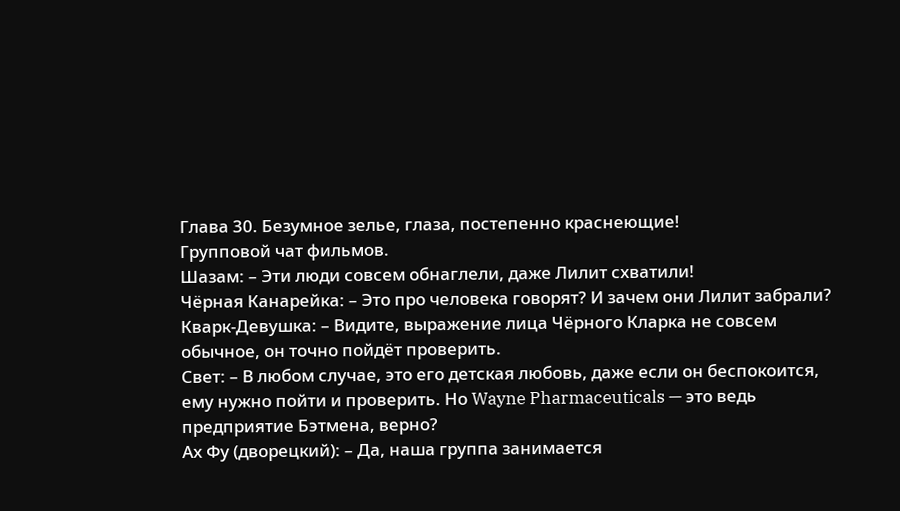Глава 30. Безумное зелье, глаза, постепенно краснеющие!
Групповой чат фильмов.
Шазам: – Эти люди совсем обнаглели, даже Лилит схватили!
Чёрная Канарейка: – Это про человека говорят? И зачем они Лилит забрали?
Кварк-Девушка: – Видите, выражение лица Чёрного Кларка не совсем обычное, он точно пойдёт проверить.
Свет: – В любом случае, это его детская любовь, даже если он беспокоится, ему нужно пойти и проверить. Но Wayne Pharmaceuticals — это ведь предприятие Бэтмена, верно?
Ах Фу (дворецкий): – Да, наша группа занимается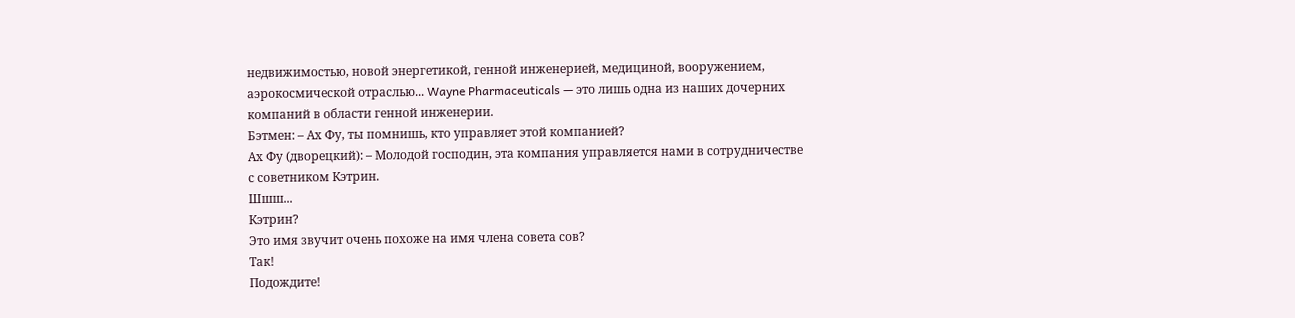недвижимостью, новой энергетикой, генной инженерией, медициной, вооружением, аэрокосмической отраслью... Wayne Pharmaceuticals — это лишь одна из наших дочерних компаний в области генной инженерии.
Бэтмен: – Ах Фу, ты помнишь, кто управляет этой компанией?
Ах Фу (дворецкий): – Молодой господин, эта компания управляется нами в сотрудничестве с советником Кэтрин.
Шшш...
Кэтрин?
Это имя звучит очень похоже на имя члена совета сов?
Так!
Подождите!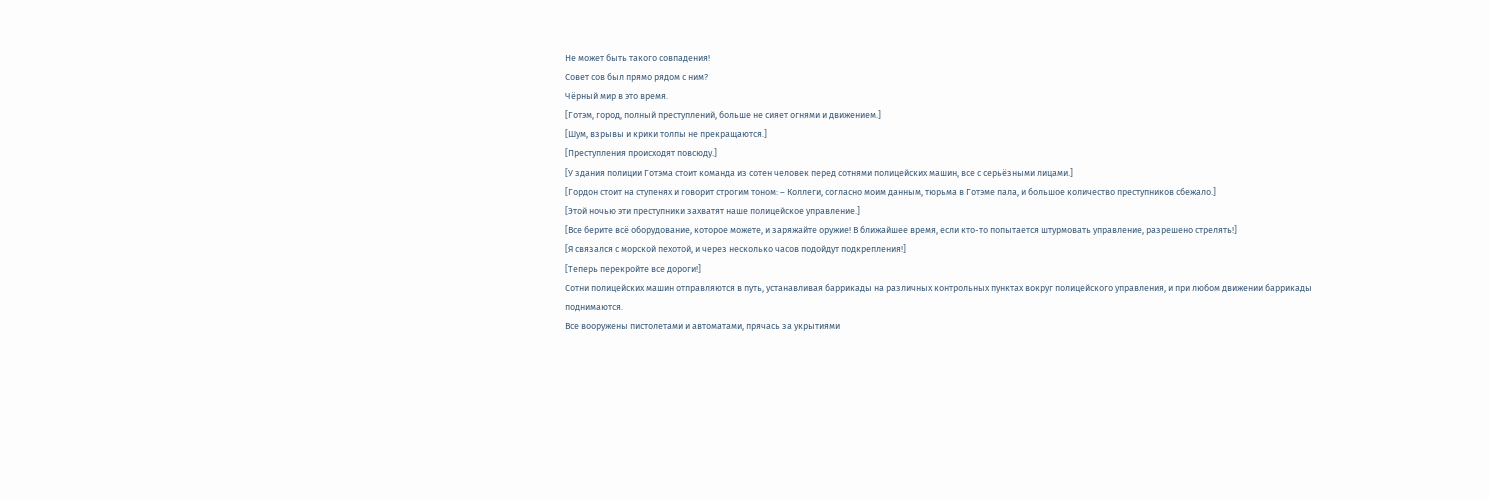Не может быть такого совпадения!
Совет сов был прямо рядом с ним?
Чёрный мир в это время.
[Готэм, город, полный преступлений, больше не сияет огнями и движением.]
[Шум, взрывы и крики толпы не прекращаются.]
[Преступления происходят повсюду.]
[У здания полиции Готэма стоит команда из сотен человек перед сотнями полицейских машин, все с серьёзными лицами.]
[Гордон стоит на ступенях и говорит строгим тоном: – Коллеги, согласно моим данным, тюрьма в Готэме пала, и большое количество преступников сбежало.]
[Этой ночью эти преступники захватят наше полицейское управление.]
[Все берите всё оборудование, которое можете, и заряжайте оружие! В ближайшее время, если кто-то попытается штурмовать управление, разрешено стрелять!]
[Я связался с морской пехотой, и через несколько часов подойдут подкрепления!]
[Теперь перекройте все дороги!]
Сотни полицейских машин отправляются в путь, устанавливая баррикады на различных контрольных пунктах вокруг полицейского управления, и при любом движении баррикады поднимаются.
Все вооружены пистолетами и автоматами, прячась за укрытиями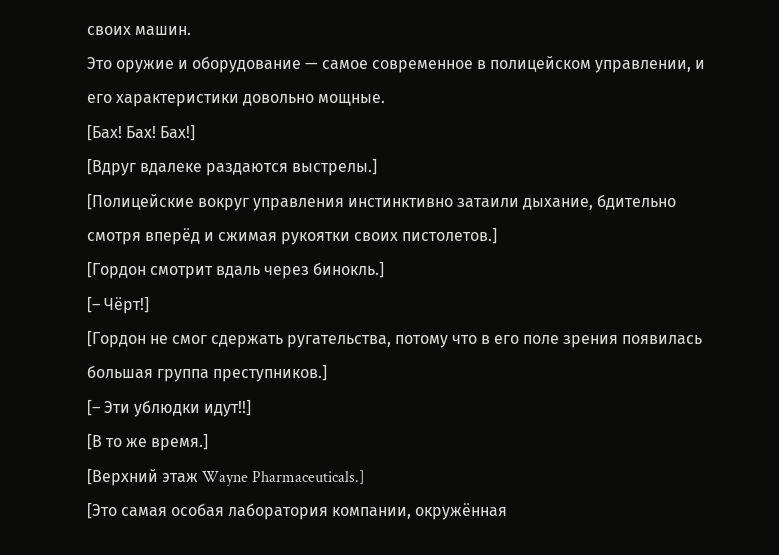своих машин.
Это оружие и оборудование — самое современное в полицейском управлении, и его характеристики довольно мощные.
[Бах! Бах! Бах!]
[Вдруг вдалеке раздаются выстрелы.]
[Полицейские вокруг управления инстинктивно затаили дыхание, бдительно смотря вперёд и сжимая рукоятки своих пистолетов.]
[Гордон смотрит вдаль через бинокль.]
[– Чёрт!]
[Гордон не смог сдержать ругательства, потому что в его поле зрения появилась большая группа преступников.]
[– Эти ублюдки идут!!]
[В то же время.]
[Верхний этаж Wayne Pharmaceuticals.]
[Это самая особая лаборатория компании, окружённая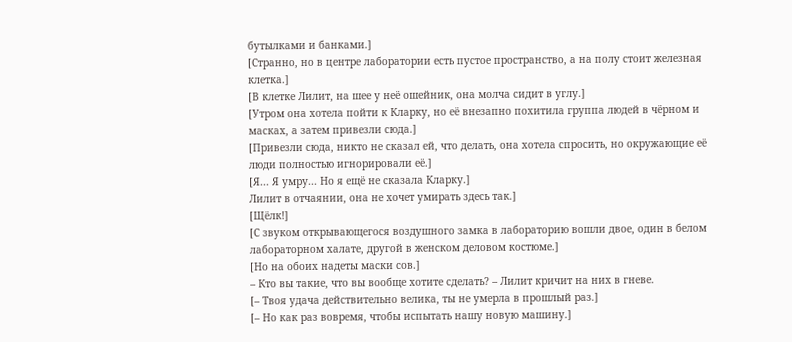бутылками и банками.]
[Странно, но в центре лаборатории есть пустое пространство, а на полу стоит железная клетка.]
[В клетке Лилит, на шее у неё ошейник, она молча сидит в углу.]
[Утром она хотела пойти к Кларку, но её внезапно похитила группа людей в чёрном и масках, а затем привезли сюда.]
[Привезли сюда, никто не сказал ей, что делать, она хотела спросить, но окружающие её люди полностью игнорировали её.]
[Я... Я умру... Но я ещё не сказала Кларку.]
Лилит в отчаянии, она не хочет умирать здесь так.]
[Щёлк!]
[С звуком открывающегося воздушного замка в лабораторию вошли двое, один в белом лабораторном халате, другой в женском деловом костюме.]
[Но на обоих надеты маски сов.]
– Кто вы такие, что вы вообще хотите сделать? – Лилит кричит на них в гневе.
[– Твоя удача действительно велика, ты не умерла в прошлый раз.]
[– Но как раз вовремя, чтобы испытать нашу новую машину.]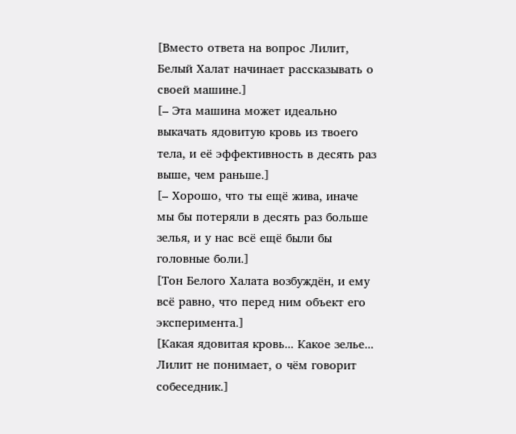[Вместо ответа на вопрос Лилит, Белый Халат начинает рассказывать о своей машине.]
[– Эта машина может идеально выкачать ядовитую кровь из твоего тела, и её эффективность в десять раз выше, чем раньше.]
[– Хорошо, что ты ещё жива, иначе мы бы потеряли в десять раз больше зелья, и у нас всё ещё были бы головные боли.]
[Тон Белого Халата возбуждён, и ему всё равно, что перед ним объект его эксперимента.]
[Какая ядовитая кровь... Какое зелье... Лилит не понимает, о чём говорит собеседник.]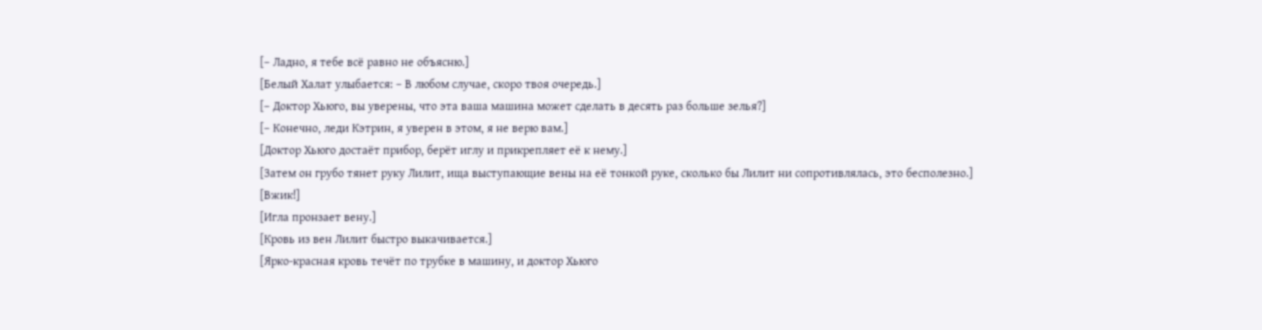[– Ладно, я тебе всё равно не объясню.]
[Белый Халат улыбается: – В любом случае, скоро твоя очередь.]
[– Доктор Хьюго, вы уверены, что эта ваша машина может сделать в десять раз больше зелья?]
[– Конечно, леди Кэтрин, я уверен в этом, я не верю вам.]
[Доктор Хьюго достаёт прибор, берёт иглу и прикрепляет её к нему.]
[Затем он грубо тянет руку Лилит, ища выступающие вены на её тонкой руке, сколько бы Лилит ни сопротивлялась, это бесполезно.]
[Вжик!]
[Игла пронзает вену.]
[Кровь из вен Лилит быстро выкачивается.]
[Ярко-красная кровь течёт по трубке в машину, и доктор Хьюго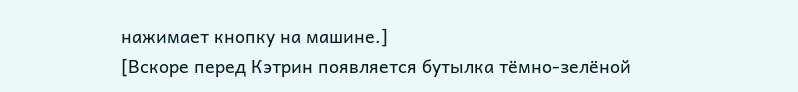нажимает кнопку на машине.]
[Вскоре перед Кэтрин появляется бутылка тёмно-зелёной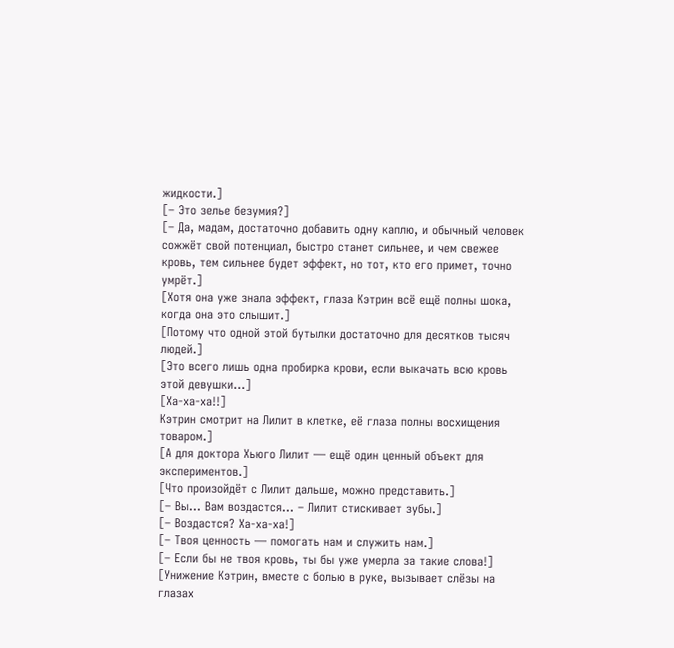жидкости.]
[– Это зелье безумия?]
[– Да, мадам, достаточно добавить одну каплю, и обычный человек сожжёт свой потенциал, быстро станет сильнее, и чем свежее кровь, тем сильнее будет эффект, но тот, кто его примет, точно умрёт.]
[Хотя она уже знала эффект, глаза Кэтрин всё ещё полны шока, когда она это слышит.]
[Потому что одной этой бутылки достаточно для десятков тысяч людей.]
[Это всего лишь одна пробирка крови, если выкачать всю кровь этой девушки...]
[Ха-ха-ха!!]
Кэтрин смотрит на Лилит в клетке, её глаза полны восхищения товаром.]
[А для доктора Хьюго Лилит — ещё один ценный объект для экспериментов.]
[Что произойдёт с Лилит дальше, можно представить.]
[– Вы... Вам воздастся... – Лилит стискивает зубы.]
[– Воздастся? Ха-ха-ха!]
[– Твоя ценность — помогать нам и служить нам.]
[– Если бы не твоя кровь, ты бы уже умерла за такие слова!]
[Унижение Кэтрин, вместе с болью в руке, вызывает слёзы на глазах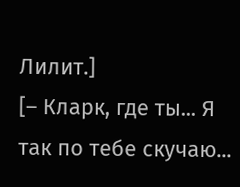Лилит.]
[– Кларк, где ты... Я так по тебе скучаю...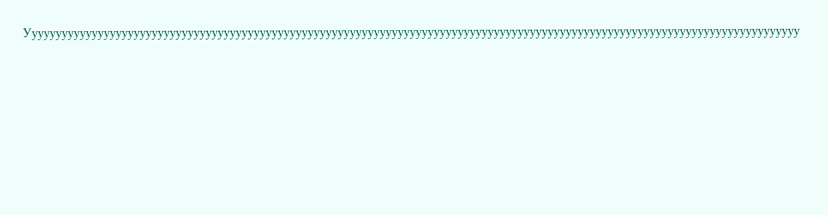Ууууууууууууууууууууууууууууууууууууууууууууууууууууууууууууууууууууууууууууууууууууууууууууууууууууууууууууууууууууууууууууууууу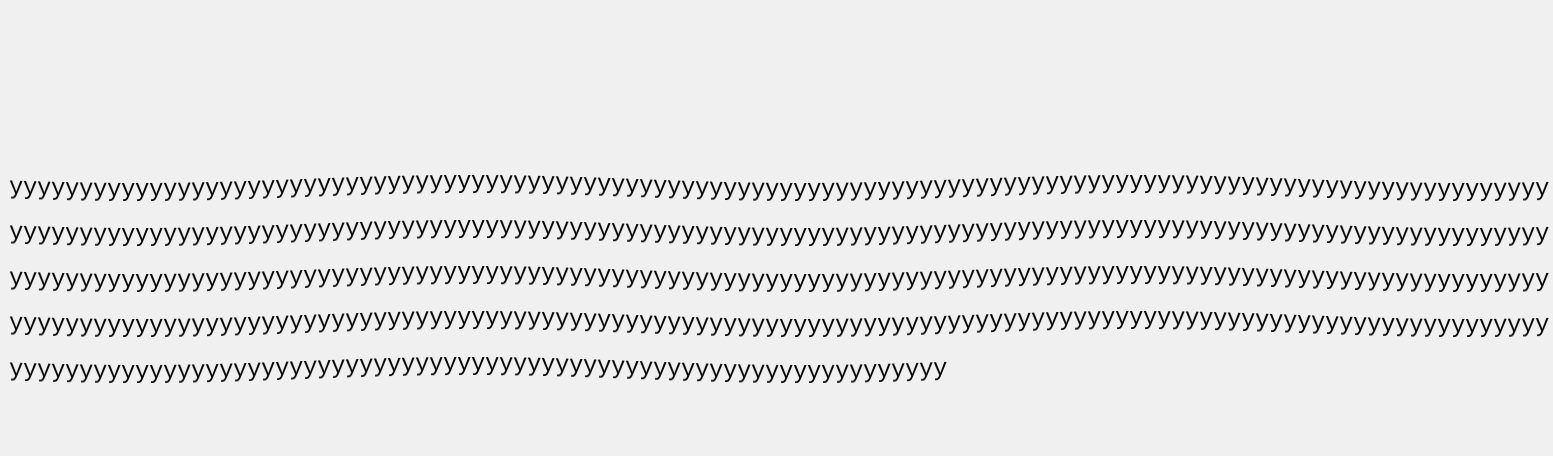ууууууууууууууууууууууууууууууууууууууууууууууууууууууууууууууууууууууууууууууууууууууууууууууууууууууууууууууууууууууууууууууууууууууууууууууууууууууууууууууууууууууууууууууууууууууууууууууууууууууууууууууууууууууууууууууууууууууууууууууууууууууууууууууууууууууууууууууууууууууууууууууууууууууууууууууууууууууууууууууууууууууууууууууууууууууууууууууууууууууууууууууууууууууууууууууууууууууууууууууууууууууууууууууууууууууууууууууууууууууууууууууууууууууууууууууууууууууууууууууууууууууууууууууууууууууууууу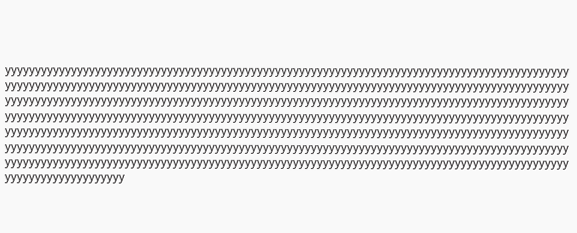уууууууууууууууууууууууууууууууууууууууууууууууууууууууууууууууууууууууууууууууууууууууууууууууууууууууууууууууууууууууууууууууууууууууууууууууууууууууууууууууууууууууууууууууууууууууууууууууууууууууууууууууууууууууууууууууууууууууууууууууууууууууууууууууууууууууууууууууууууууууууууууууууууууууууууууууууууууууууууууууууууууууууууууууууууууууууууууууууууууууууууууууууууууууууууууууууууууууууууууууууууууууууууууууууууууууууууууууууууууууууууууууууууууууууууууууууууууууууууууууууууууууууууууууууууууууууууууууууууууууууууууууууууууууууууууууууууууууууууууууууууууууууууууууууууууууууууууууууууууууууууууууууууууууууууууууууууууууууууууууууууууууууууууууууууууууууууууууууууууу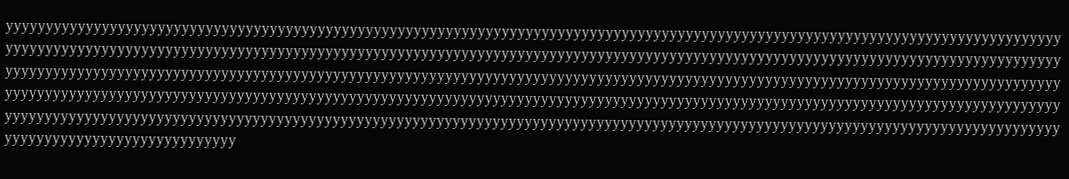ууууууууууууууууууууууууууууууууууууууууууууууууууууууууууууууууууууууууууууууууууууууууууууууууууууууууууууууууууууууууууууууууууууууууууууууууууууууууууууууууууууууууууууууууууууууууууууууууууууууууууууууууууууууууууууууууууууууууууууууууууууууууууууууууууууууууууууууууууууууууууууууууууууууууууууууууууууууууууууууууууууууууууууууууууууууууууууууууууууууууууууууууууууууууууууууууууууууууууууууууууууууууууууууууууууууууууууууууууууууууууууууууууууууууууууууууууууууууууууууууууууууууууууууууууууууууууууууууууууууууууууууууууууууууууууууууууууууууууууууууууууууууууууууууууууууууууууууууууууууууууууууууууууууууууууууууууууууууууууууууууууууууууууууууууууууууууууууууууууууууууууууууу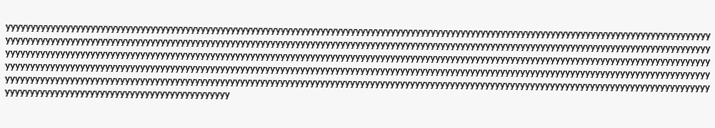уууууууууууууууууууууууууууууууууууууууууууууууууууууууууууууууууууууууууууууууууууууууууууууууууууууууууууууууууууууууууууууууууууууууууууууууууууууууууууууууууууууууууууууууууууууууууууууууууууууууууууууууууууууууууууууууууууууууууууууууууууууууууууууууууууууууууууууууууууууууууууууууууууууууууууууууууууууууууууууууууууууууууууууууууууууууууууууууууууууууууууууууууууууууууууууууууууууууууууууууууууууууууууууууууууууууууууууууууууууууууууууууууууууууууууууууууууууууууууууууууууууууууууууууууууууууууууууууууууууууууууууууууууууууууууууууууууууууууууууууууууууууууууууууууууууууууууууууууууууууууууууууууууууууууууууууууууууууууууууууууууууууууууууууууууууууууууууууууууууууууууууууууууууууууууууууууууууууууууууууууууууууууууууууууууууууууууууу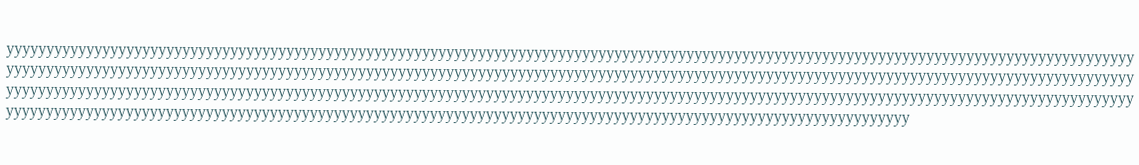уууууууууууууууууууууууууууууууууууууууууууууууууууууууууууууууууууууууууууууууууууууууууууууууууууууууууууууууууууууууууууууууууууууууууууууууууууууууууууууууууууууууууууууууууууууууууууууууууууууууууууууууууууууууууууууууууууууууууууууууууууууууууууууууууууууууууууууууууууууууууууууууууууууууууууууууууууууууууууууууууууууууууууууууууууууууууууууууууууууууууууууууууууууууууууууууууууууууууууууууууууууууууууууууууууууууууууууууууууууууууууууууууууууууууууууууууууууууууууууууууууууууууууууууууууууууууууууууууууууууууууууууууууууууу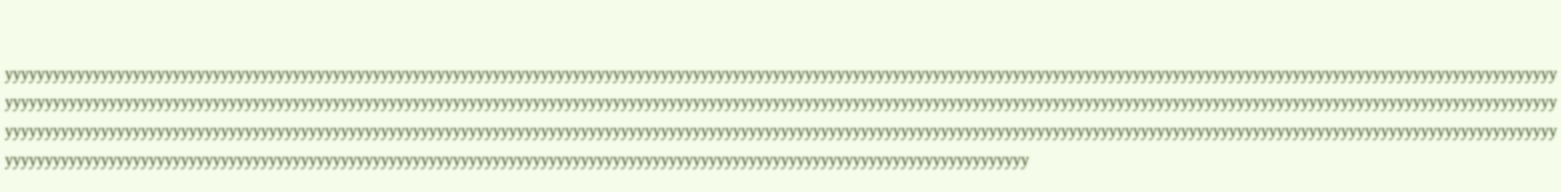уууууууууууууууууууууууууууууууууууууууууууууууууууууууууууууууууууууууууууууууууууууууууууууууууууууууууууууууууууууууууууууууууууууууууууууууууууууууууууууууууууууууууууууууууууууууууууууууууууууууууууууууууууууууууууууууууууууууууууууууууууууууууууууууууууууууууууууууууууууууууууууууууууууууууууууууууууууууууууууууууууууууууууууууууууууууууууууууууууууууууууууууууууууууууууууууууууууууууууууууууууууууууууууууууууууууууууууууууууууууууууууууууууууууууууууууууууууууууууууууууууууууууууууууууууууууууууууууууууууууууууууууууууууууууууууууууууууууууууууууууууууууууууууууууууууууууууууууууууууууууууууууууууууууууууууууууууууууууууууууууууууууууууууууууууууууууууууууууууууууууууууууууууууууууууууууууууууу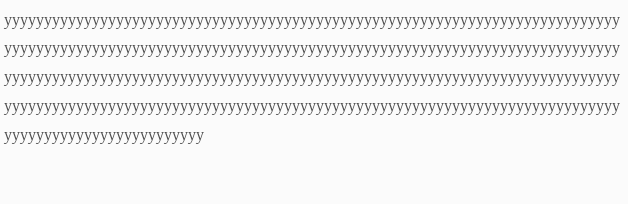ууууууууууууууууууууууууууууууууууууууууууууууууууууууууууууууууууууууууууууууууууууууууууууууууууууууууууууууууууууууууууууууууууууууууууууууууууууууууууууууууууууууууууууууууууууууууууууууууууууууууууууууууууууууууууууууууууууууууууууууууууууууууууууууууууууууууууууууууууууууууууууууууууууууууууууууууууууууууууууууууууууууууууууу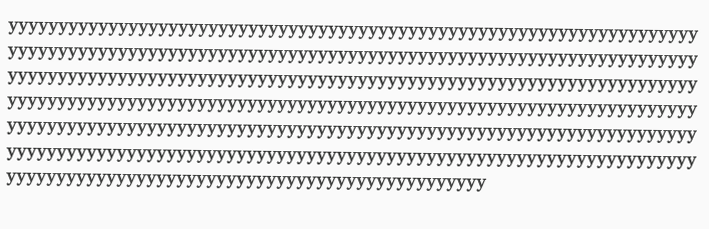уууууууууууууууууууууууууууууууууууууууууууууууууууууууууууууууууууууууууууууууууууууууууууууууууууууууууууууууууууууууууууууууууууууууууууууууууууууууууууууууууууууууууууууууууууууууууууууууууууууууууууууууууууууууууууууууууууууууууууууууууууууууууууууууууууууууууууууууууууууууууууууууууууууууууууууууууууууууууууууууууууууууууууууууууууууууууууууууууууууууууууууууууууууууууууууууууууууууууууууууууууууууууууууууууууууууууууууууууууууууууууууууууууууууууууууу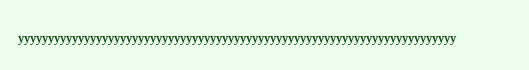ууууууууууууууууууууууууууууууууууууууууууууууууууууууууууууууууууууууууу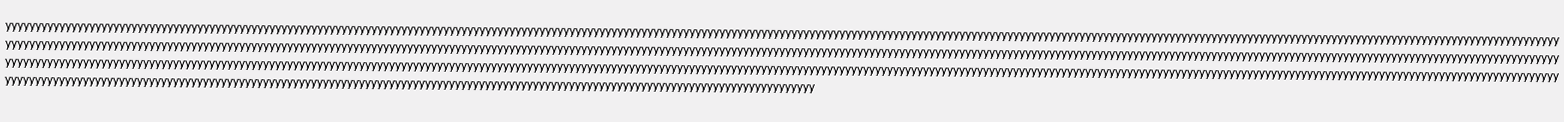уууууууууууууууууууууууууууууууууууууууууууууууууууууууууууууууууууууууууууууууууууууууууууууууууууууууууууууууууууууууууууууууууууууууууууууууууууууууууууууууууууууууууууууууууууууууууууууууууууууууууууууууууууууууууууууууууууууууууууууууууууууууууууууууууууууууууууууууууууууууууууууууууууууууууууууууууууууууууууууууууууууууууууууууууууууууууууууууууууууууууууууууууууууууууууууууууууууууууууууууууууууууууууууууууууууууууууууууууууууууууууууууууууууууууууууууууууууууууууууууууууууууууууууууууууууууууууууууууууууууууууууууууууууууууууууууууууууууууууууууууууууууууууууууууууууууууууууууууууууууууууууууууууууууууууууууууууууууууууууууууууууууууууууууууууууууууууууууууууууууууууууууууууууууууууууууууууууууууууууууууууууууууууууууууууууууууууууууууууууууууууууууууууууууууууууууууууууууууууууууууууууууууууууууууууууууууууууууууууууууууууууууууууууууууууууууууууууууууууууууууууууууууууууууууууууууууууууууу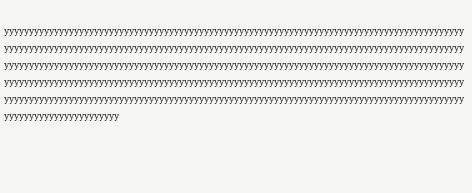ууууууууууууууууууууууууууууууууууууууууууууууууууууууууууууууууууууууууууууууууууууууууууууууууууууууууууууууууууууууууууууууууууууууууууууууууууууууууууууууууууууууууууууууууууууууууууууууууууууууууууууууууууууууууууууууууууууууууууууууууууууууууууууууууууууууууууууууууууууууууууууууууууууууууууууууууууууууууууууууууууууууууууууууууууууууууууууууууууууууууууууууууууууууууууууууууууууууууууууууууууууууууууууууууууууууууууууууууууууууууууууууууууууууууууууууууууууууууууууууууууу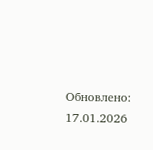Обновлено: 17.01.2026